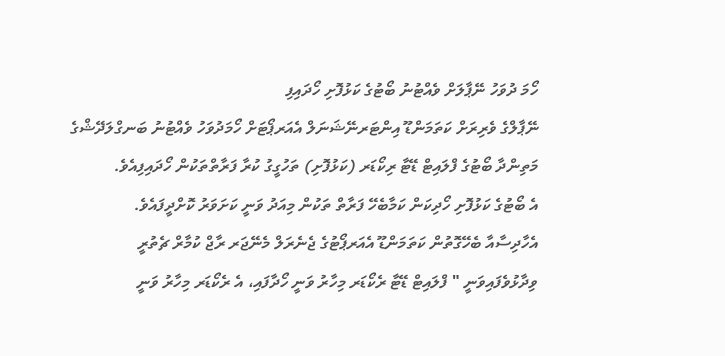ހޯމަ ދުވަހު ނޭޕާލަށް ވެއްޓުނު ބޯޓުގެ ކަޅުފޮށި ހޯދައިފި
ނޭޕާލްގެ ވެރިރަށް ކަތަމަންޑޫ އިންޓަރނޭޝަނަލް އެއަރޕޯޓަށް ހޯމަދުވަހު ވެއްޓުނު ބަނގްލަދޭޝްގެ މަތިންދާ ބޯޓުގެ ފްލައިޓް ޑޭޓާ ރިކޯޑަރ (ކަޅުފޮށި) ތަހުގީގު ކުރާ ފަރާތްތަކުން ހޯދައިފިއެވެ.
އެ ބޯޓުގެ ކަޅުފޮށި ހޯދިކަން ކަމާބެހޭ ފަރާތް ތަކުން މިއަދު ވަނީ ކަށަވަރު ކޮށްދީފައެވެ.
އެހާދިސާއާ ބެހޭގޮތުން ކަތަމަންޑޫ އެއަރޕޯޓުގެ ޖެނެރަލް މެނޭޖަރ ރާޖް ކުމާރް ޗެތުރީ ވިދާޅުވެފައިވަނީ " ފްލައިޓް ޑޭޓާ ރެކޯޑަރ މިހާރު ވަނީ ހޯދާފައި، އެ ރެކޯޑަރ މިހާރު ވަނީ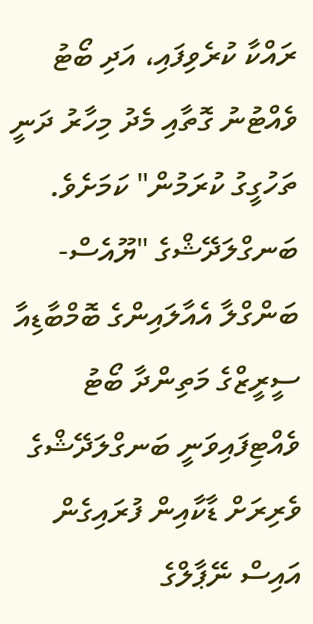ރައްކާ ކުރެވިފައި، އަދި ބޯޓު ވެއްޓުނު ގޮތާއި މެދު މިހާރު ދަނީ ތަހުގީގު ކުރަމުން" ކަމަށެވެ.
ބަނގްލަދޭޝްގެ "ޔޫއެސް-ބަންގްލާ އެއާލައިންގެ ބޮމްބާޑިއާ ސީރީޒްގެ މަތިންދާ ބޯޓު ވެއްޓިފައިވަނީ ބަނގްލަދޭޝްގެ ވެރިރަށް ޑާކާއިން ފުރައިގެން އައިސް ނޭޕާލްގެ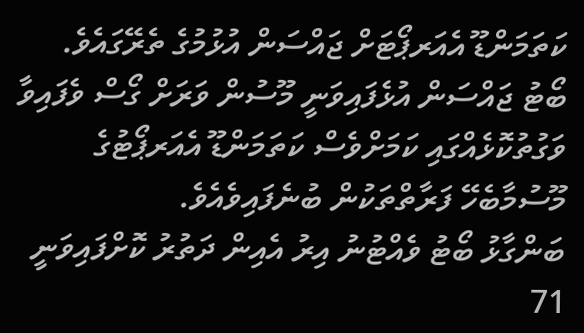ކަތަމަންޑޫ އެއަރޕޯޓަށް ޖައްސަން އުޅުމުގެ ތެރޭގައެވެ. ބޯޓު ޖައްސަން އުޅެފައިވަނީ މޫސުން ވަރަށް ގޯސް ވެފައިވާ ވަގުތުކޮޅެއްގައި ކަމަށްވެސް ކަތަމަންޑޫ އެއަރޕޯޓުގެ މޫސުމާބެހޭ ފަރާތްތަކުން ބުނެފައިވެއެވެ.
ބަންގާޅު ބޯޓު ވެއްޓުނު އިރު އެއިން ދަތުރު ކޮށްފައިވަނީ 71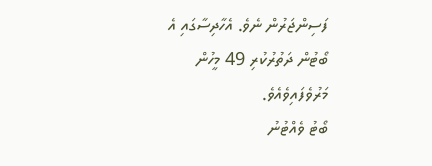ފަސިންޖަރުން ނެވެ. އެހާދިސާގައި އެ ބޯޓުން ދަތުރުކުރި 49 މީހުން މަރުވެފައިވެއެވެ.
ބޯޓު ވެއްޓުނު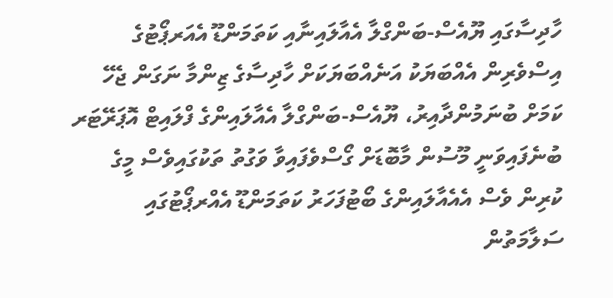ހާދިސާގައި ޔޫއެސް-ބަންގްލާ އެއާލައިނާއި ކަތަމަންޑޫ އެއަރޕޯޓުގެ އިސްވެރިން އެއްބަޔަކު އަނެއްބަޔަކަށް ހާދިސާގެ ޒިންމާ ނަގަން ޖެހޭ ކަމަށް ބުނަމުންދާއިރު، ޔޫއެސް-ބަންގްލާ އެއާލައިންގެ ފްލައިޓް އޮޕަރޭޓަރ ބުނެފައިވަނީ މޫސުން މާބޮޑަށް ގޯސްވެފައިވާ ވަގުތު ތަކުގައިވެސް މީގެ ކުރިން ވެސް އެއެއާލައިންގެ ބޯޓުފަހަރު ކަތަމަންޑޫ އެއްރޕޯޓުގައި ސަލާމަތުން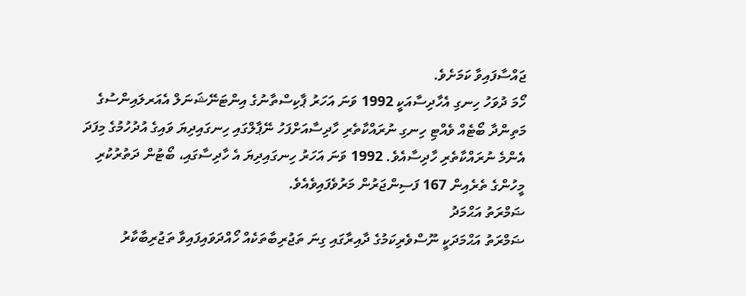ޖައްސާފައިވާ ކަމަށެވެ.
ހޯމަ ދުވަހު ހިނގި އެހާދިސާއަކީ 1992 ވަނަ އަހަރު ޕާކިސްތާނުގެ އިންޓަނޭޝަނަލް އެއަރލައިންސުގެ މަތިންދާ ބޯޓެއް ވެއްޓި ހިނގި ނުރައްކާތެރި ހާދިސާއަށްފަހު ނޭޕާލްގައި ހިނގައިދިޔަ ވައިގެ އުދުހުމުގެ މިފަދަ އެންމެ ނުރައްކާތެރި ހާދިސާއެވެ. 1992 ވަނަ އަހަރު ހިނގައިދިޔަ އެ ހާދިސާގައި، ބޯޓުން ދަތުރުކުރި މީހުންގެ ތެރެއިން 167 ފަސިންޖަރުން މަރުވެފައިވެއެވެ.
ޟަމްރަތު އަޙްމަދު
ޟަމްރަތު އަޙްމަދަކީ ނޫސްވެރިކަމުގެ ދާއިރާގައި ގިނަ ތަޖުރިބާތަކެއް ހޯއްދަވައިފައިވާ ތަޖުރިބާކާރު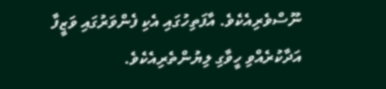ނޫސްވެރިއެކެވެ. އާފަތިހުގައި އެކި ފެންވަރުގައި ވަޒީފާ އަދާކުރެއްވި ހީވާގި ލިޔުންތެރިއެކެވެ.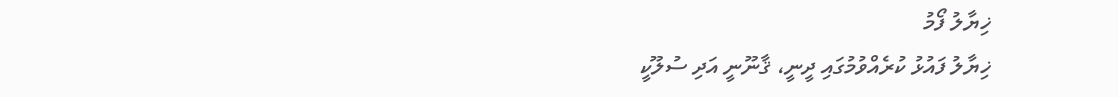ޚިޔާލު ފޯމު
ޚިޔާލު ފައުޅު ކުރެއްވުމުގައި ދީނީ، ޤާނޫނީ އަދި ސުލޫކީ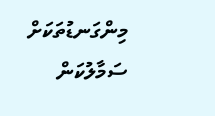މިންގަނޑުތަކަށް ސަމާލުކަން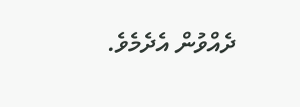ދެއްވުން އެދެމެވެ.